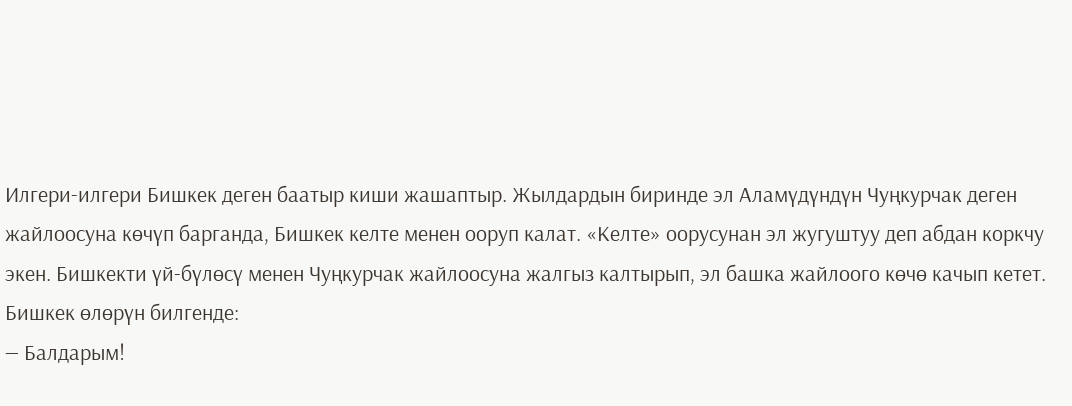Илгери-илгери Бишкек деген баатыр киши жашаптыр. Жылдардын биринде эл Аламүдүндүн Чуңкурчак деген жайлоосуна көчүп барганда, Бишкек келте менен ооруп калат. «Келте» оорусунан эл жугуштуу деп абдан коркчу экен. Бишкекти үй-бүлөсү менен Чуңкурчак жайлоосуна жалгыз калтырып, эл башка жайлоого көчө качып кетет. Бишкек өлөрүн билгенде:
— Балдарым!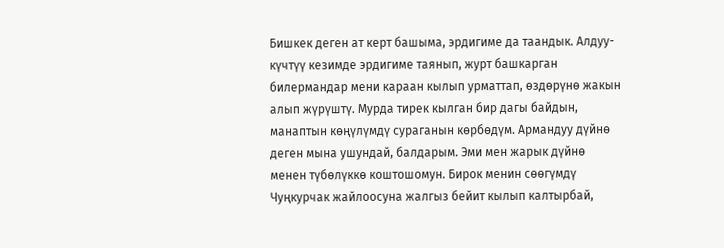Бишкек деген ат керт башыма, эрдигиме да таандык. Алдуу-күчтүү кезимде эрдигиме таянып, журт башкарган билермандар мени караан кылып урматтап, өздөрүнө жакын алып жүрүштү. Мурда тирек кылган бир дагы байдын, манаптын көңүлүмдү сураганын көрбөдүм. Армандуу дүйнө деген мына ушундай, балдарым. Эми мен жарык дүйнө менен түбөлүккө коштошомун. Бирок менин сөөгүмдү Чуңкурчак жайлоосуна жалгыз бейит кылып калтырбай,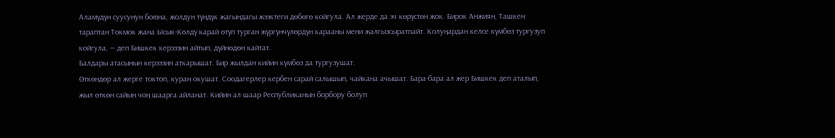Аламүдүн суусунун боюна, жолдун түндүк жагындагы жээктеги дөбөгө койгула. Ал жерде да эч көрүстөн жок. Бирок Анжиян, Ташкен тараптан Токмок жана Ысык-Көлдү карай өтүп турган жүргүнчүлөрдүн карааны мени жалгызсыратпайт. Колуңардан келсе күмбөз тургузуп койгула, — деп Бишкек керээзин айтып, дүйнөдөн кайтат.
Балдары атасынын керээзин аткарышат. Бир жылдан кийин күмбөз да тургузушат.
Өткөндөр ал жерге токтоп, куран окушат. Соодагерлер кербен сарай салышып, чайкана ачышат. Бара-бара ал жер Бишкек деп аталып, жыл өткөн сайын чоң шаарга айланат. Кийин ал шаар Республиканын борбору болуп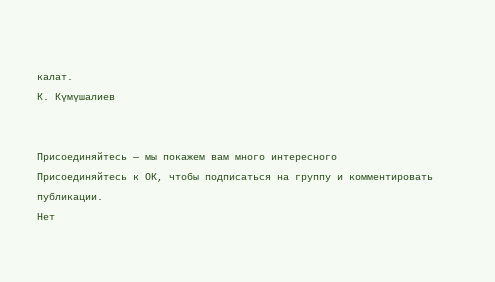калат.
К. Күмүшалиев


Присоединяйтесь — мы покажем вам много интересного
Присоединяйтесь к ОК, чтобы подписаться на группу и комментировать публикации.
Нет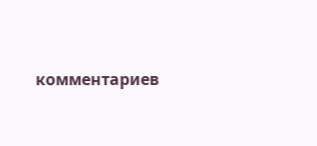комментариев